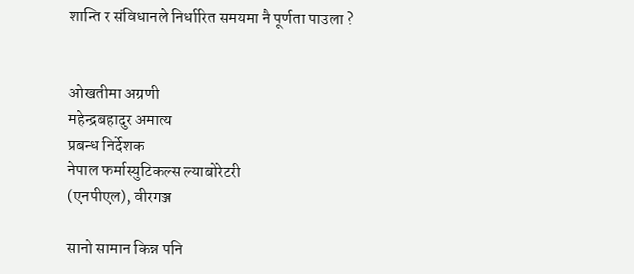शान्ति र संविधानले निर्धारित समयमा नै पूर्णता पाउला ?


ओखतीमा अग्रणी
महेन्द्रबहादुर अमात्य
प्रबन्ध निर्देशक
नेपाल फर्मास्युटिकल्स ल्याबोरेटरी
(एनपीएल), वीरगञ्ज

सानो सामान किन्न पनि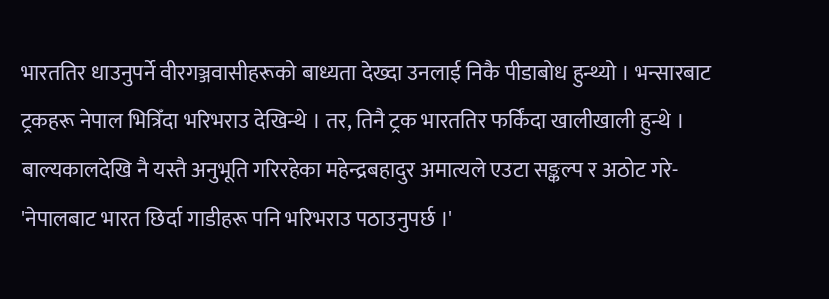भारततिर धाउनुपर्ने वीरगञ्जवासीहरूको बाध्यता देख्दा उनलाई निकै पीडाबोध हुन्थ्यो । भन्सारबाट ट्रकहरू नेपाल भित्रिँदा भरिभराउ देखिन्थे । तर, तिनै ट्रक भारततिर फर्किंदा खालीखाली हुन्थे । बाल्यकालदेखि नै यस्तै अनुभूति गरिरहेका महेन्द्रबहादुर अमात्यले एउटा सङ्कल्प र अठोट गरे- 'नेपालबाट भारत छिर्दा गाडीहरू पनि भरिभराउ पठाउनुपर्छ ।'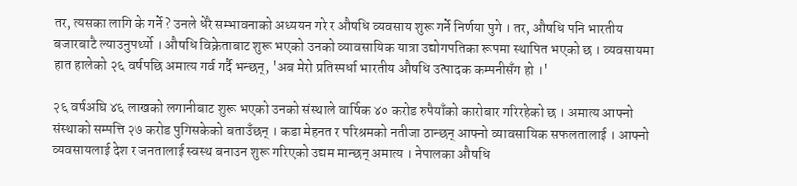तर, त्यसका लागि के गर्ने ? उनले धेरै सम्भावनाको अध्ययन गरे र औषधि व्यवसाय शुरू गर्ने निर्णया पुगे । तर, औषधि पनि भारतीय बजारबाटै ल्याउनुपर्थ्यो । औषधि विक्रेताबाट शुरू भएको उनको व्यावसायिक यात्रा उद्योगपतिका रूपमा स्थापित भएको छ । व्यवसायमा हात हालेको २६ वर्षपछि अमात्य गर्व गर्दै भन्छन्, 'अब मेरो प्रतिस्पर्धा भारतीय औषधि उत्पादक कम्पनीसँग हो ।'

२६ वर्षअघि ४६ लाखको लगानीबाट शुरू भएको उनको संस्थाले वार्षिक ४० करोड रुपैयाँको कारोबार गरिरहेको छ । अमात्य आफ्नो संस्थाको सम्पत्ति २७ करोड पुगिसकेको बताउँछन् । कडा मेहनत र परिश्रमको नतीजा ठान्छन् आफ्नो व्यावसायिक सफलतालाई । आफ्नो व्यवसायलाई देश र जनतालाई स्वस्थ बनाउन शुरू गरिएको उद्यम मान्छन् अमात्य । नेपालका औषधि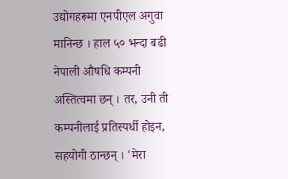उद्योगहरूमा एनपीएल अगुवा मानिन्छ । हाल ५० भन्दा बढी नेपाली औषधि कम्पनी अस्तित्वमा छन् । तर, उनी ती कम्पनीलाई प्रतिस्पर्धी होइन, सहयोगी ठान्छन् । 'मेरा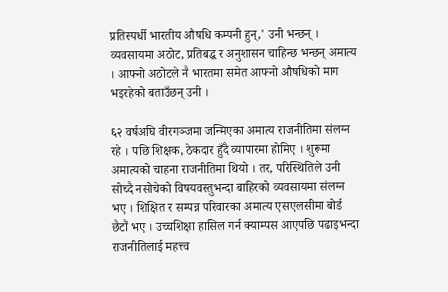प्रतिस्पर्धी भारतीय औषधि कम्पनी हुन्,' उनी भन्छन् । व्यवसायमा अठोट, प्रतिबद्ध र अनुशासन चाहिन्छ भन्छन् अमात्य । आफ्नो अठोटले नै भारतमा समेत आफ्नो औषधिको माग भइरहेको बताउँछन् उनी ।

६२ वर्षअघि वीरगञ्जमा जन्मिएका अमात्य राजनीतिमा संलग्न रहे । पछि शिक्षक, ठेकदार हुँदै व्यापारमा होमिए । शुरूमा अमात्यको चाहना राजनीतिमा थियो । तर, परिस्थितिले उनी सोच्दै नसोचेको विषयवस्तुभन्दा बाहिरको व्यवसायमा संलग्न भए । शिक्षित र सम्पन्न परिवारका अमात्य एसएलसीमा बोर्ड छैटौं भए । उच्चशिक्षा हासिल गर्न क्याम्पस आएपछि पढाइभन्दा राजनीतिलाई महत्त्व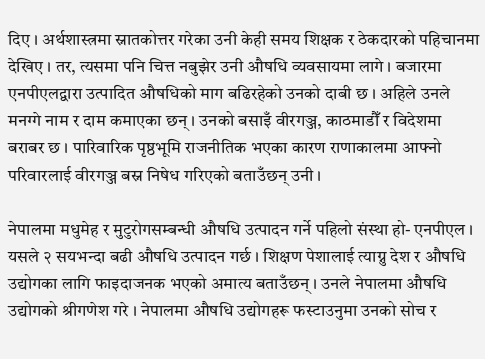दिए । अर्थशास्त्रमा स्नातकोत्तर गरेका उनी केही समय शिक्षक र ठेकदारको पहिचानमा देखिए । तर, त्यसमा पनि चित्त नबुझेर उनी औषधि व्यवसायमा लागे । बजारमा एनपीएलद्वारा उत्पादित औषधिको माग बढिरहेको उनको दाबी छ । अहिले उनले मनग्गे नाम र दाम कमाएका छन् । उनको बसाइँ वीरगञ्ज, काठमाडौँ र विदेशमा बराबर छ । पारिवारिक पृष्ठभूमि राजनीतिक भएका कारण राणाकालमा आफ्नो परिवारलाई वीरगञ्ज बस्न निषेध गरिएको बताउँछन् उनी ।

नेपालमा मधुमेह र मुटुरोगसम्बन्धी औषधि उत्पादन गर्ने पहिलो संस्था हो- एनपीएल । यसले २ सयभन्दा बढी औषधि उत्पादन गर्छ । शिक्षण पेशालाई त्याग्नु देश र औषधि उद्योगका लागि फाइदाजनक भएको अमात्य बताउँछन् । उनले नेपालमा औषधि उद्योगको श्रीगणेश गरे । नेपालमा औषधि उद्योगहरू फस्टाउनुमा उनको सोच र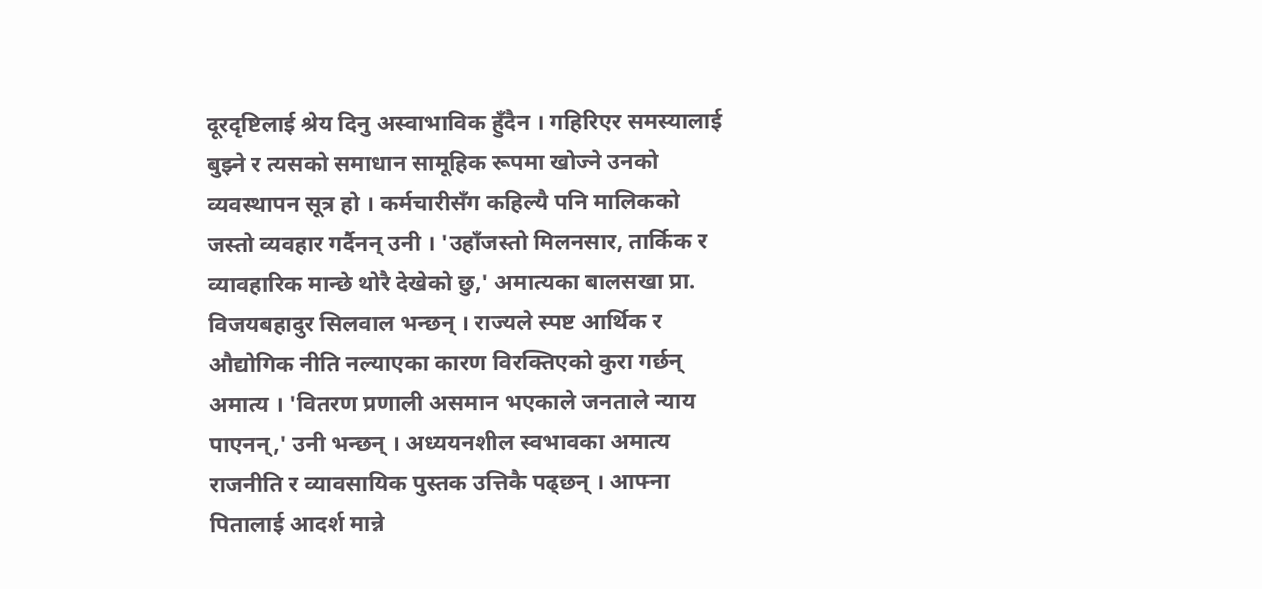दूरदृष्टिलाई श्रेय दिनु अस्वाभाविक हुँदैन । गहिरिएर समस्यालाई बुझ्ने र त्यसको समाधान सामूहिक रूपमा खोज्ने उनको व्यवस्थापन सूत्र हो । कर्मचारीसँग कहिल्यै पनि मालिकको जस्तो व्यवहार गर्दैनन् उनी । 'उहाँजस्तो मिलनसार, तार्किक र व्यावहारिक मान्छे थोरै देखेको छु,' अमात्यका बालसखा प्रा. विजयबहादुर सिलवाल भन्छन् । राज्यले स्पष्ट आर्थिक र औद्योगिक नीति नल्याएका कारण विरक्तिएको कुरा गर्छन् अमात्य । 'वितरण प्रणाली असमान भएकाले जनताले न्याय पाएनन्,' उनी भन्छन् । अध्ययनशील स्वभावका अमात्य राजनीति र व्यावसायिक पुस्तक उत्तिकै पढ्छन् । आफ्ना पितालाई आदर्श मान्ने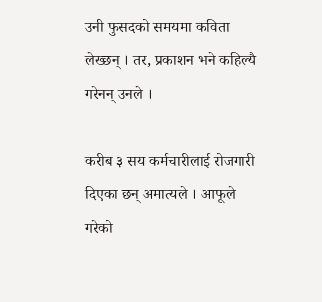उनी फुसदको समयमा कविता लेख्छन् । तर, प्रकाशन भने कहिल्यै गरेनन् उनले ।

करीब ३ सय कर्मचारीलाई रोजगारी दिएका छन् अमात्यले । आफूले गरेको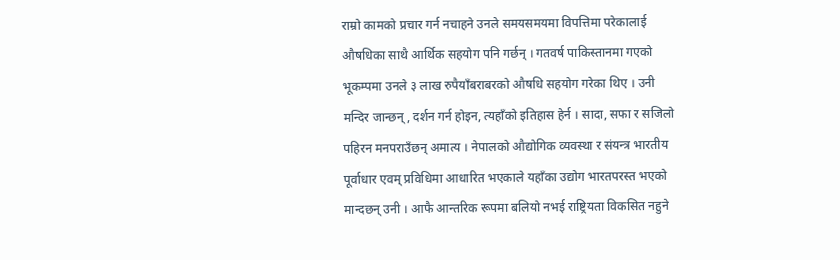राम्रो कामको प्रचार गर्न नचाहने उनले समयसमयमा विपत्तिमा परेकालाई औषधिका साथै आर्थिक सहयोग पनि गर्छन् । गतवर्ष पाकिस्तानमा गएको भूकम्पमा उनले ३ लाख रुपैयाँबराबरको औषधि सहयोग गरेका थिए । उनी मन्दिर जान्छन्, दर्शन गर्न होइन, त्यहाँको इतिहास हेर्न । सादा, सफा र सजिलो पहिरन मनपराउँछन् अमात्य । नेपालको औद्योगिक व्यवस्था र संयन्त्र भारतीय पूर्वाधार एवम् प्रविधिमा आधारित भएकाले यहाँका उद्योग भारतपरस्त भएको मान्दछन् उनी । आफै आन्तरिक रूपमा बलियो नभई राष्ट्रियता विकसित नहुने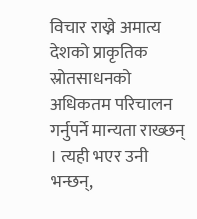विचार राख्ने अमात्य देशको प्राकृतिक स्रोतसाधनको अधिकतम परिचालन गर्नुपर्ने मान्यता राख्छन् । त्यही भएर उनी भन्छन्,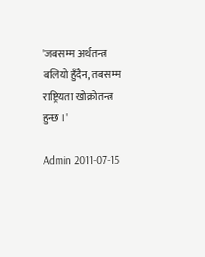'जबसम्म अर्थतन्त्र बलियो हुँदैन, तबसम्म राष्ट्रियता खोक्रोतन्त्र हुन्छ ।'

Admin 2011-07-15